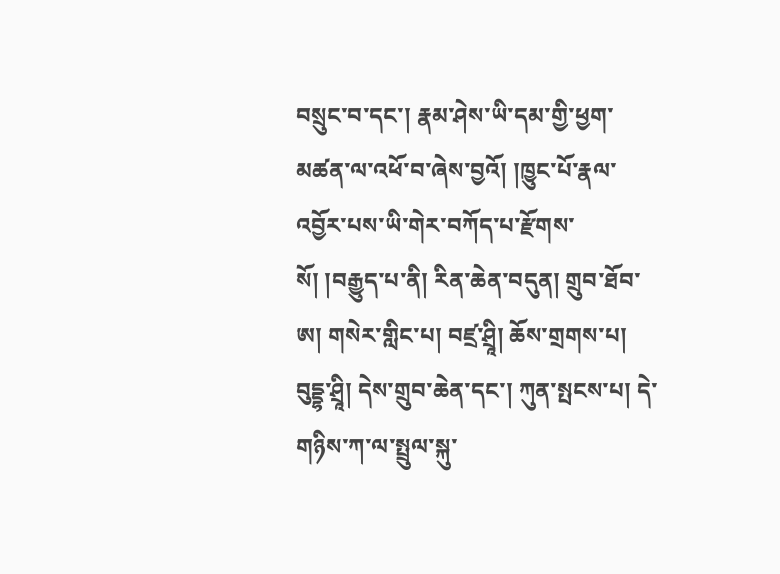བསྲུང་བ་དང་། རྣམ་ཤེས་ཡི་དམ་གྱི་ཕྱག་མཚན་ལ་འཕོ་བ་ཞེས་བྱའོ། །ཁྱུང་པོ་རྣལ་འབྱོར་པས་ཡི་གེར་བཀོད་པ་རྫོགས་སོ། །བརྒྱུད་པ་ནི། རིན་ཆེན་བདུན། གྲུབ་ཐོབ་ཨ། གསེར་གླིང་པ། བཛྲ་ཤྲཱི། ཆོས་གྲགས་པ། བུདྡྷ་ཤྲཱི། དེས་གྲུབ་ཆེན་དང་། ཀུན་སྤངས་པ། དེ་གཉིས་ཀ་ལ་སྤྲུལ་སྐུ་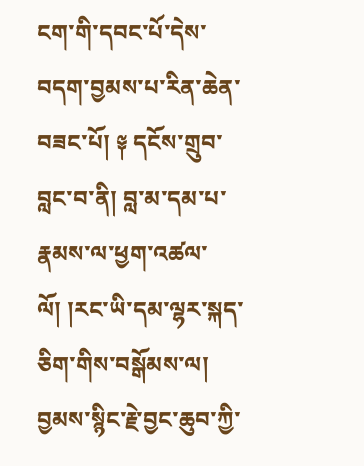ངག་གི་དབང་པོ་དེས་བདག་བྱམས་པ་རིན་ཆེན་བཟང་པོ། ༈ དངོས་གྲུབ་བླང་བ་ནི། བླ་མ་དམ་པ་རྣམས་ལ་ཕྱག་འཚལ་ལོ། །རང་ཡི་དམ་ལྷར་སྐད་ཅིག་གིས་བསྒོམས་ལ། བྱམས་སྙིང་རྗེ་བྱང་ཆུབ་ཀྱི་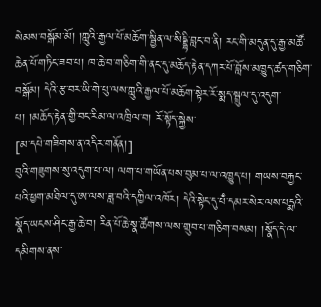སེམས་བསྒོམ་མོ། །ཀླུའི་རྒྱལ་པོ་མཆོག་སྦྱིན་ལ་སིདྡྷི་བླང་བ་ནི། རང་གི་མདུན་དུ་རྒྱ་མཚོ་ཆེན་པོ་གཏིང་ཟབ་པ། ཁ་ཆེ་བ་གཅིག་གི་ནང་དུ་མཆོད་རྟེན་དཀར་པོ་བློས་མཁྱུད་ཚད་གཅིག་བསྒོམ། དེའི་རྩ་བར་ཡི་གེ་པུ་ལས་ཀླུའི་རྒྱལ་པོ་མཆོག་སྟེར་རོ་སྨད་སྦྲུལ་དུ་འདུག་པ། །མཆོད་རྟེན་གྱི་བང་རིམ་ལ་འཁྲིལ་བ། རོ་སྟོད་སྐྱེས་
[མ་དཔེ་གཟིགས་ན་འདིར་གནོན།]
བུའི་གཟུགས་སུ་འདུག་པ་ལ། ལག་པ་གཡོན་པས་བུམ་པ་ལ་འཁྱུད་པ། གཡས་བརྐྱང་པའི་ཕྱག་མཐིལ་དུ་ཨ་ལས་ཟླ་བའི་དཀྱིལ་འཁོར། དེའི་སྟེང་དུ་པྃ་དམར་སེར་ལས་པདྨའི་སྣོད་ཡངས་ཤིང་རྒྱ་ཆེ་བ། རིན་པོ་ཆེ་སྣ་ཚོགས་ལས་གྲུབ་པ་གཅིག་བསམ། །སྣོད་དེ་ལ་དམིགས་ནས་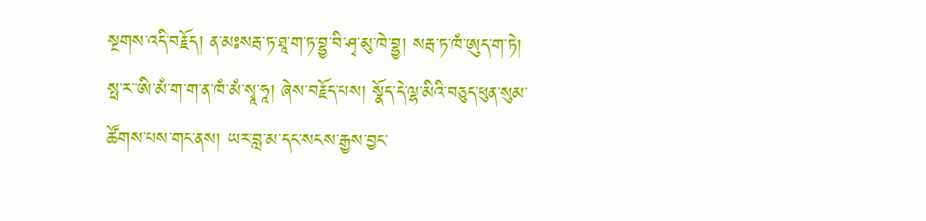སྔགས་འདི་བརྗོད། ན་མཿསརྦ་ཏ་ཐཱ་ག་ཏ་བྷྱ་བི་ཤྭ་མུ་ཁེ་བྷྱ། སརྦ་ཏ་ཁཾ་ཨུད་ག་ཏེ། སྥ་ར་་ཨི་མཾ་ག་ག་ན་ཁཾ་མཾ་སྭཱ་ཧཱ། ཞེས་བརྗོད་པས། སྣོད་དེ་ལྷ་མིའི་བཅུད་ཕུན་སུམ་ཚོགས་པས་གང་ནས། ཡར་བླ་མ་དང་སངས་རྒྱས་བྱང་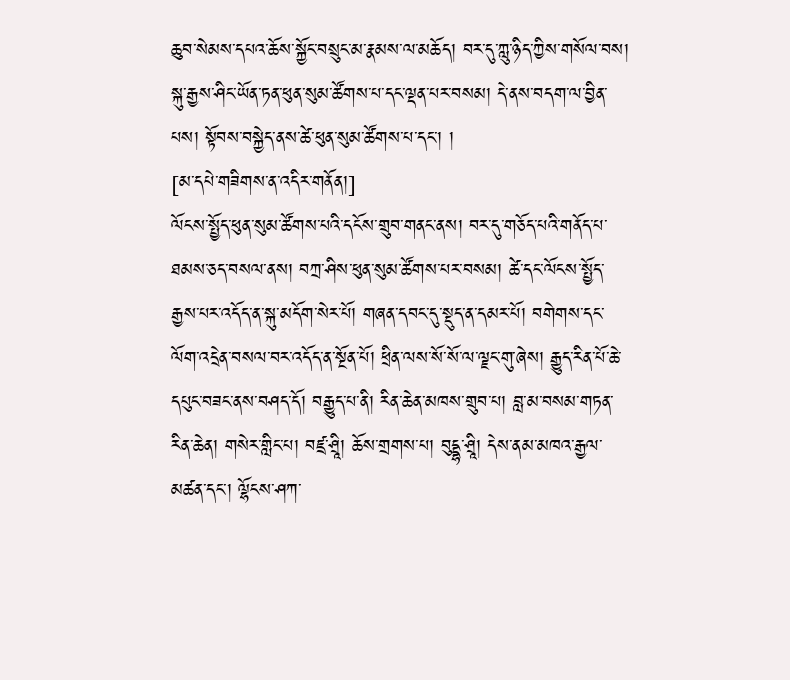ཆུབ་སེམས་དཔའ་ཆོས་སྐྱོང་བསྲུང་མ་རྣམས་ལ་མཆོད། བར་དུ་ཀླུ་ཉིད་ཀྱིས་གསོལ་བས། སྐུ་རྒྱས་ཤིང་ཡོན་ཏན་ཕུན་སུམ་ཚོགས་པ་དང་ལྡན་པར་བསམ། དེ་ནས་བདག་ལ་བྱིན་པས། སྟོབས་བསྐྱེད་ནས་ཚེ་ཕུན་སུམ་ཚོགས་པ་དང་། །
[མ་དཔེ་གཟིགས་ན་འདིར་གནོན།]
ལོངས་སྤྱོད་ཕུན་སུམ་ཚོགས་པའི་དངོས་གྲུབ་གནང་ནས། བར་དུ་གཅོད་པའི་གནོད་པ་ཐམས་ཅད་བསལ་ནས། བཀྲ་ཤིས་ཕུན་སུམ་ཚོགས་པར་བསམ། ཚེ་དང་ལོངས་སྤྱོད་རྒྱས་པར་འདོད་ན་སྐུ་མདོག་སེར་པོ། གཞན་དབང་དུ་སྡུད་ན་དམར་པོ། བགེགས་དང་ལོག་འདྲེན་བསལ་བར་འདོད་ན་སྔོན་པོ། ཕྲིན་ལས་སོ་སོ་ལ་ལྗང་གུ་ཞེས། རྒྱུད་རིན་པོ་ཆེ་དཔུང་བཟང་ནས་བཤད་དོ། བརྒྱུད་པ་ནི། རིན་ཆེན་མཁས་གྲུབ་པ། བླ་མ་བསམ་གཏན་རིན་ཆེན། གསེར་གླིང་པ། བཛྲ་ཤྲཱི། ཆོས་གྲགས་པ། བུདྡྷ་ཤྲཱི། དེས་ནམ་མཁའ་རྒྱལ་མཚན་དང་། ལྷོངས་ཤཀ་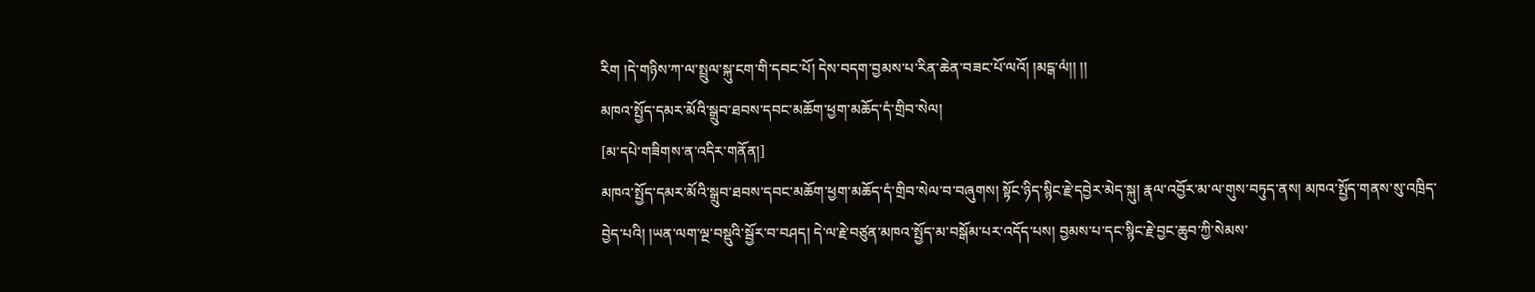རིག །དེ་གཉིས་ཀ་ལ་སྤྲུལ་སྐུ་ངག་གི་དབང་པོ། དེས་བདག་བྱམས་པ་རིན་ཆེན་བཟང་པོ་ལའོ། །མངྒ་ལཾ།། །།
མཁའ་སྤྱོད་དམར་མོའི་སྒྲུབ་ཐབས་དབང་མཆོག་ཕྱག་མཆོད་དཾ་གྲིབ་སེལ།
[མ་དཔེ་གཟིགས་ན་འདིར་གནོན།]
མཁའ་སྤྱོད་དམར་མོའི་སྒྲུབ་ཐབས་དབང་མཆོག་ཕྱག་མཆོད་དཾ་གྲིབ་སེལ་བ་བཞུགས། སྟོང་ཉིད་སྙིང་རྗེ་དབྱེར་མེད་སྐུ། རྣལ་འབྱོར་མ་ལ་གུས་བཏུད་ནས། མཁའ་སྤྱོད་གནས་སུ་འཁྲིད་བྱེད་པའི། །ཡན་ལག་ལྔ་བསྡུའི་སྦྱོར་བ་བཤད། དེ་ལ་རྗེ་བཙུན་མཁའ་སྤྱོད་མ་བསྒོམ་པར་འདོད་པས། བྱམས་པ་དང་སྙིང་རྗེ་བྱང་ཆུབ་ཀྱི་སེམས་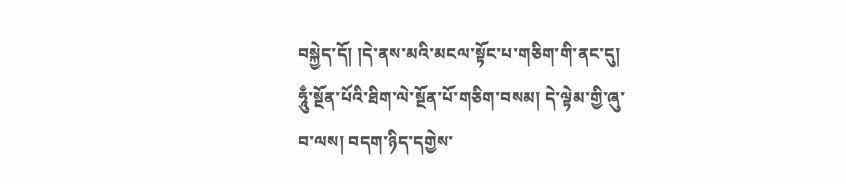བསྐྱེད་དོ། །དེ་ནས་མའི་མངལ་སྟོང་པ་གཅིག་གི་ནང་དུ། ཧཱུྃ་སྔོན་པོའི་ཐིག་ལེ་སྔོན་པོ་གཅིག་བསམ། དེ་ལྟེམ་གྱི་ཞུ་བ་ལས། བདག་ཉིད་དགྱེས་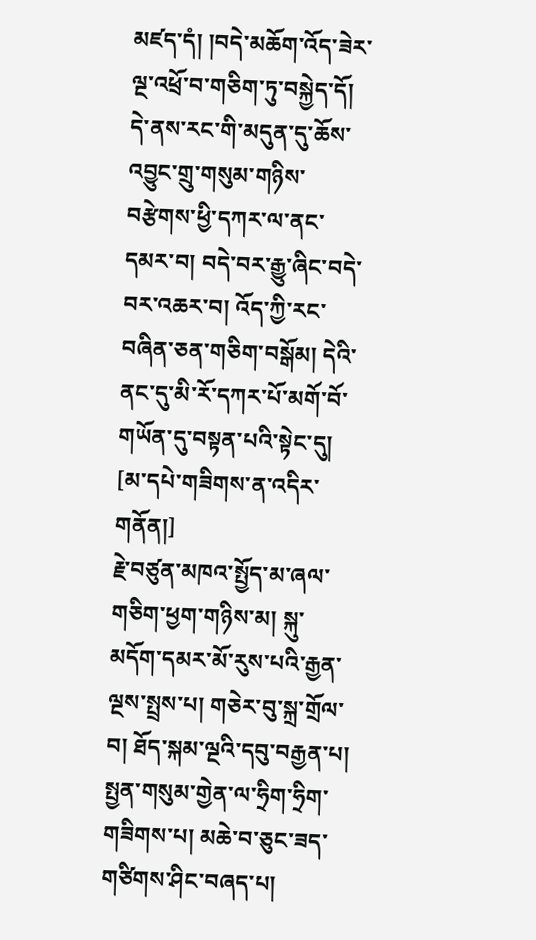མཛད་དཾ། །བདེ་མཆོག་འོད་ཟེར་ལྔ་འཕྲོ་བ་གཅིག་ཏུ་བསྐྱེད་དོ། དེ་ནས་རང་གི་མདུན་དུ་ཆོས་འབྱུང་གྲུ་གསུམ་གཉིས་བརྩེགས་ཕྱི་དཀར་ལ་ནང་དམར་བ། བདེ་བར་རྒྱུ་ཞིང་བདེ་བར་འཆར་བ། འོད་ཀྱི་རང་བཞིན་ཅན་གཅིག་བསྒོམ། དེའི་ནང་དུ་མི་རོ་དཀར་པོ་མགོ་བོ་གཡོན་དུ་བསྟན་པའི་སྟེང་དུ།
[མ་དཔེ་གཟིགས་ན་འདིར་གནོན།]
རྗེ་བཙུན་མཁའ་སྤྱོད་མ་ཞལ་གཅིག་ཕྱག་གཉིས་མ། སྐུ་མདོག་དམར་མོ་རུས་པའི་རྒྱན་ལྔས་སྤྲས་པ། གཅེར་བུ་སྐྲ་གྲོལ་བ། ཐོད་སྐམ་ལྔའི་དབུ་བརྒྱན་པ། སྤྱན་གསུམ་གྱེན་ལ་ཧྲིག་ཧྲིག་གཟིགས་པ། མཆེ་བ་ཅུང་ཟད་གཙིགས་ཤིང་བཞད་པ།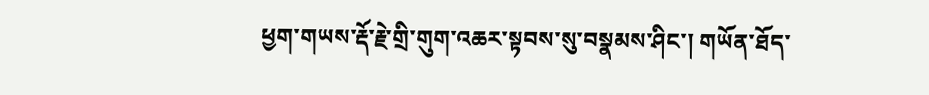ཕྱག་གཡས་རྡོ་རྗེ་གྲི་གུག་འཆར་སྟབས་སུ་བསྣམས་ཤིང་། གཡོན་ཐོད་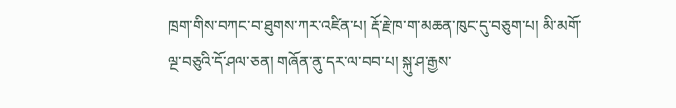ཁྲག་གིས་བཀང་བ་ཐུགས་ཀར་འཛིན་པ། རྡོ་རྗེ་ཁ་ག་མཆན་ཁུང་དུ་བཅུག་པ། མི་མགོ་ལྔ་བཅུའི་དོ་ཤལ་ཅན། གཞོན་ནུ་དར་ལ་བབ་པ། སྐུ་ཤ་རྒྱས་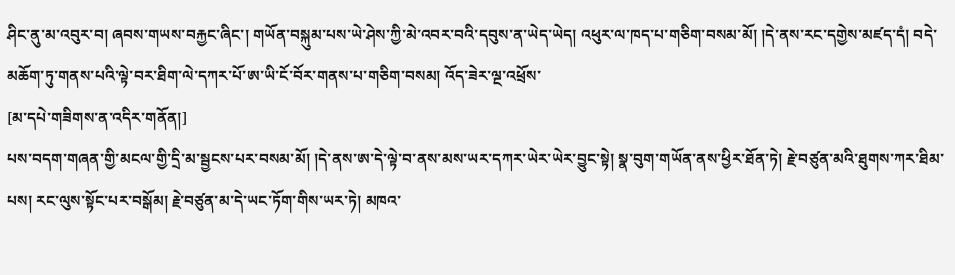ཤིང་ནུ་མ་འབུར་བ། ཞབས་གཡས་བརྐྱང་ཞིང་། གཡོན་བསྐུམ་པས་ཡེ་ཤེས་ཀྱི་མེ་འབར་བའི་དབུས་ན་ཡེད་ཡེད། འཕུར་ལ་ཁད་པ་གཅིག་བསམ་མོ། །དེ་ནས་རང་དགྱེས་མཛད་དཾ། བདེ་མཆོག་ཏུ་གནས་པའི་ལྟེ་བར་ཐིག་ལེ་དཀར་པོ་ཨ་ཡི་ངོ་བོར་གནས་པ་གཅིག་བསམ། འོད་ཟེར་ལྔ་འཕྲོས་
[མ་དཔེ་གཟིགས་ན་འདིར་གནོན།]
པས་བདག་གཞན་གྱི་མངལ་གྱི་དྲི་མ་སྦྱངས་པར་བསམ་མོ། །དེ་ནས་ཨ་དེ་ལྟེ་བ་ནས་མས་ཡར་དཀར་ཡེར་ཡེར་བྱུང་སྟེ། སྣ་བུག་གཡོན་ནས་ཕྱིར་ཐོན་ཏེ། རྗེ་བཙུན་མའི་ཐུགས་ཀར་ཐིམ་པས། རང་ལུས་སྟོང་པར་བསྒོམ། རྗེ་བཙུན་མ་དེ་ཡང་ཏོག་གིས་ཡར་ཏེ། མཁའ་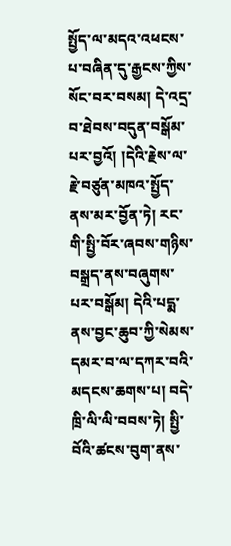སྤྱོད་ལ་མདའ་འཕངས་པ་བཞིན་དུ་རྒྱངས་ཀྱིས་སོང་བར་བསམ། དེ་འདྲ་བ་ཐེབས་བདུན་བསྒོམ་པར་བྱའོ། །དེའི་རྗེས་ལ་རྗེ་བཙུན་མཁའ་སྤྱོད་ནས་མར་བྱོན་ཏེ། རང་གི་སྤྱི་བོར་ཞབས་གཉིས་བསྒྲད་ནས་བཞུགས་པར་བསྒོམ། དེའི་པདྨ་ནས་བྱང་ཆུབ་ཀྱི་སེམས་དམར་བ་ལ་དཀར་བའི་མདངས་ཆགས་པ། བདེ་ཁྲི་ལི་ལི་བབས་ཏེ། སྤྱི་བོའི་ཚངས་བུག་ནས་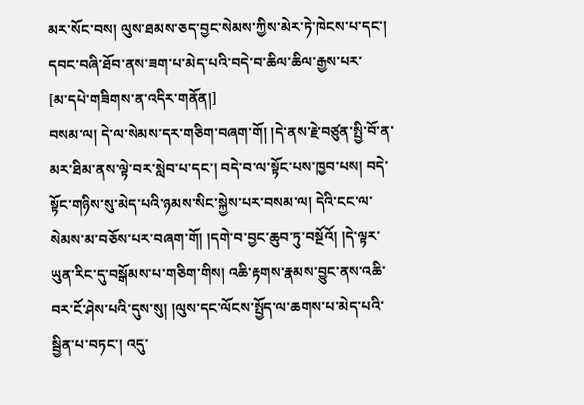མར་སོང་བས། ལུས་ཐམས་ཅད་བྱང་སེམས་ཀྱིས་མེར་ཏེ་ཁེངས་པ་དང་། དབང་བཞི་ཐོབ་ནས་ཟག་པ་མེད་པའི་བདེ་བ་ཆིལ་ཆིལ་རྒྱས་པར་
[མ་དཔེ་གཟིགས་ན་འདིར་གནོན།]
བསམ་ལ། དེ་ལ་སེམས་དར་གཅིག་བཞག་གོ། །དེ་ནས་རྗེ་བཙུན་སྤྱི་བོ་ན་མར་ཐིམ་ནས་ལྟེ་བར་སླེབ་པ་དང་། བདེ་བ་ལ་སྟོང་པས་ཁྱབ་པས། བདེ་སྟོང་གཉིས་སུ་མེད་པའི་ཉམས་སིང་སྐྱེས་པར་བསམ་ལ། དེའི་ངང་ལ་སེམས་མ་བཅོས་པར་བཞག་གོ། །དགེ་བ་བྱང་ཆུབ་ཏུ་བསྔོའོ། །དེ་ལྟར་ཡུན་རིང་དུ་བསྒོམས་པ་གཅིག་གིས། འཆི་རྟགས་རྣམས་བྱུང་ནས་འཆི་བར་ངོ་ཤེས་པའི་དུས་སུ། །ལུས་དང་ལོངས་སྤྱོད་ལ་ཆགས་པ་མེད་པའི་སྦྱིན་པ་བཏང་། འདུ་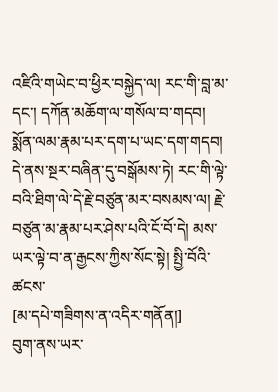འཛིའི་གཡེང་བ་ཕྱིར་བསྐྱེད་ལ། རང་གི་བླ་མ་དང་། དཀོན་མཆོག་ལ་གསོལ་བ་གདབ། སྨོན་ལམ་རྣམ་པར་དག་པ་ཡང་དག་གདབ། དེ་ནས་སྔར་བཞིན་དུ་བསྒོམས་ཏེ། རང་གི་ལྟེ་བའི་ཐིག་ལེ་དེ་རྗེ་བཙུན་མར་བསམས་ལ། རྗེ་བཙུན་མ་རྣམ་པར་ཤེས་པའི་ངོ་བོ་དེ། མས་ཡར་ལྟེ་བ་ན་རྒྱངས་ཀྱིས་སོང་སྟེ། སྤྱི་བོའི་ཚངས་
[མ་དཔེ་གཟིགས་ན་འདིར་གནོན།]
བུག་ནས་ཡར་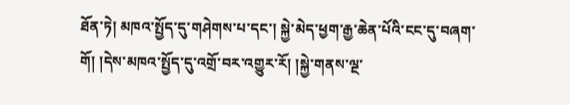ཐོན་ཏེ། མཁའ་སྤྱོད་དུ་གཤེགས་པ་དང་། སྐྱེ་མེད་ཕྱག་རྒྱ་ཆེན་པོའི་ངང་དུ་བཞག་གོ། །དེས་མཁའ་སྤྱོད་དུ་འགྲོ་བར་འགྱུར་རོ། །སྐྱེ་གནས་ལྔ་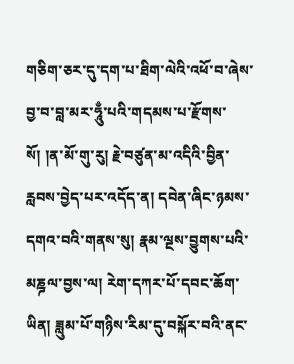གཅིག་ཅར་དུ་དག་པ་ཐིག་ལེའི་འཕོ་བ་ཞེས་བྱ་བ་བླ་མར་ཧཱུྃ་པའི་གདམས་པ་རྫོགས་སོ། །ན་མོ་གུ་རུ། རྗེ་བཙུན་མ་འདིའི་བྱིན་རླབས་བྱེད་པར་འདོད་ན། དབེན་ཞིང་ཉམས་དགའ་བའི་གནས་སུ། རྣམ་ལྔས་བྱུགས་པའི་མཎྜལ་བྱས་ལ། རེག་དཀར་པོ་དབང་ཆོག་ཡིན། ཟླུམ་པོ་གཉིས་རིམ་དུ་བསྐོར་བའི་ནང་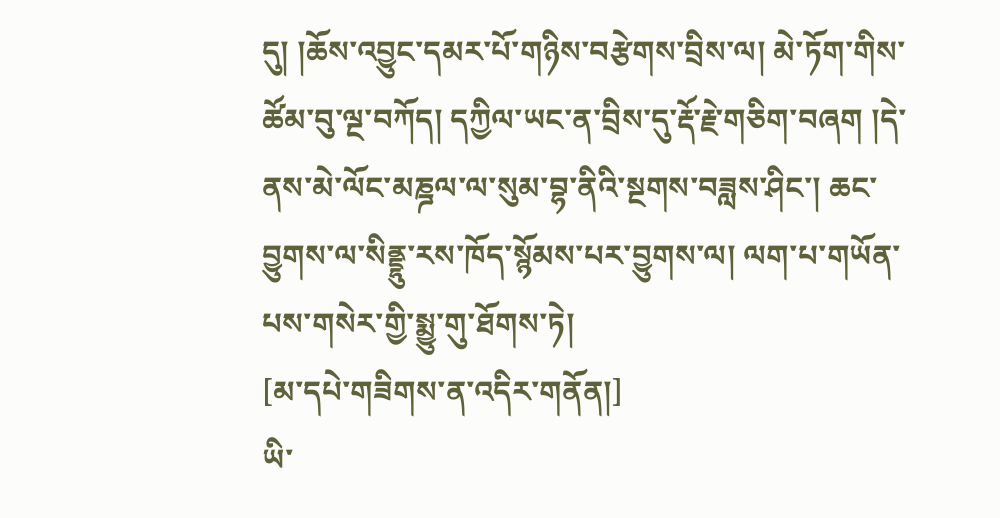དུ། །ཆོས་འབྱུང་དམར་པོ་གཉིས་བརྩེགས་བྲིས་ལ། མེ་ཏོག་གིས་ཚོམ་བུ་ལྔ་བཀོད། དཀྱིལ་ཡང་ན་བྲིས་དུ་རྡོ་རྗེ་གཅིག་བཞག །དེ་ནས་མེ་ལོང་མཎྜལ་ལ་སུམ་བྷ་ནིའི་སྔགས་བཟླས་ཤིང་། ཆང་བྱུགས་ལ་སིནྡྷུ་རས་ཁོད་སྙོམས་པར་བྱུགས་ལ། ལག་པ་གཡོན་པས་གསེར་གྱི་སྨྱུ་གུ་ཐོགས་ཏེ།
[མ་དཔེ་གཟིགས་ན་འདིར་གནོན།]
ཡི་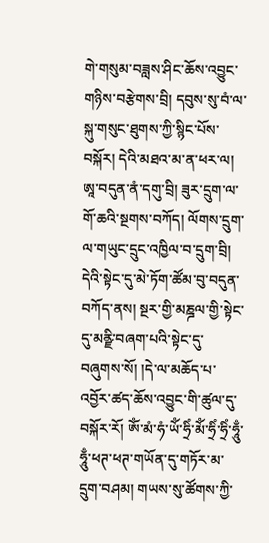གེ་གསུམ་བཟླས་ཤིང་ཆོས་འབྱུང་གཉིས་བརྩེགས་བྲི། དབུས་སུ་བཾ་ལ་སྐུ་གསུང་ཐུགས་ཀྱི་སྙིང་པོས་བསྐོར། དེའི་མཐའ་མ་ན་ཕར་ལ། ཨཱ་བདུན་ནཾ་དགུ་བྲི། ཟུར་དྲུག་ལ་གོ་ཆའི་སྔགས་བཀོད། ལོགས་དྲུག་ལ་གཡུང་དྲུང་འཁྱིལ་བ་དྲུག་བྲི། དེའི་སྟེང་དུ་མེ་ཏོག་ཚོམ་བུ་བདུན་བཀོད་ནས། སྔར་གྱི་མཎྜལ་གྱི་སྟེང་དུ་མནྫི་བཞག་པའི་སྟེང་དུ་བཞུགས་སོ། །དེ་ལ་མཆོད་པ་འབྱོར་ཚད་ཆོས་འབྱུང་གི་ཚུལ་དུ་བསྐོར་རོ། ཨོཾ་མཾ་ཧཾ་ཡོཾ་ཧྲིཾ་མོཾ་ཧྲིཾ་ཧྲིཾ་ཧཱུྃ་ཧཱུྃ་ཕཊ་ཕཊ་གཡོན་དུ་གཏོར་མ་དྲུག་བཤམ། གཡས་སུ་ཚོགས་ཀྱི་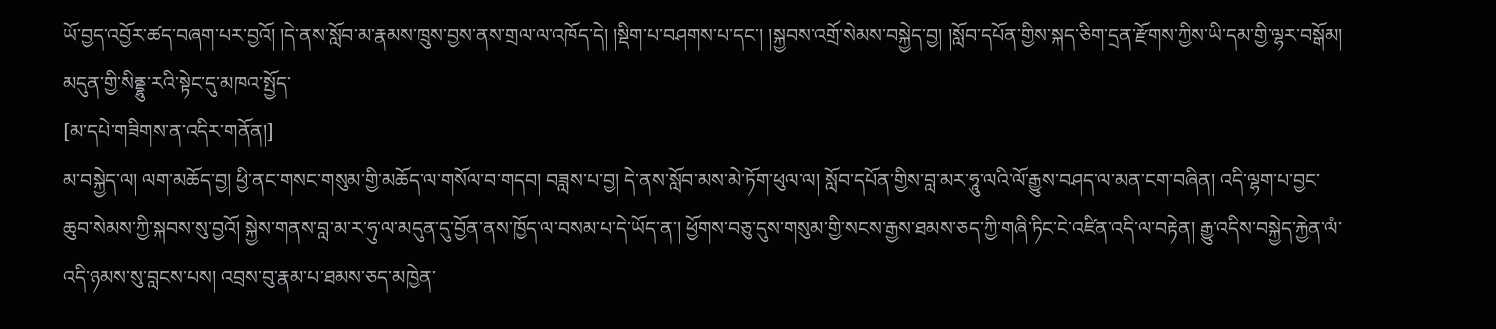ཡོ་བྱད་འབྱོར་ཚད་བཞག་པར་བྱའོ། །དེ་ནས་སློབ་མ་རྣམས་ཁྲུས་བྱས་ནས་གྲལ་ལ་འཁོད་དེ། །སྡིག་པ་བཤགས་པ་དང་། །སྐྱབས་འགྲོ་སེམས་བསྐྱེད་བྱ། །སློབ་དཔོན་གྱིས་སྐད་ཅིག་དྲན་རྫོགས་ཀྱིས་ཡི་དམ་གྱི་ལྷར་བསྒོམ། མདུན་གྱི་སིནྡྷུ་རའི་སྟེང་དུ་མཁའ་སྤྱོད་
[མ་དཔེ་གཟིགས་ན་འདིར་གནོན།]
མ་བསྐྱེད་ལ། ལག་མཆོད་བྱ། ཕྱི་ནང་གསང་གསུམ་གྱི་མཆོད་ལ་གསོལ་བ་གདབ། བཟླས་པ་བྱ། དེ་ནས་སློབ་མས་མེ་ཏོག་ཕུལ་ལ། སློབ་དཔོན་གྱིས་བླ་མར་ཧཱུ་ལའི་ལོ་རྒྱུས་བཤད་ལ་མན་ངག་བཞིན། འདི་ལྷག་པ་བྱང་ཆུབ་སེམས་ཀྱི་སྐབས་སུ་བྱའོ། སྐྱེས་གནས་བླ་མ་ར་ཧུ་ལ་མདུན་དུ་བྱོན་ནས་ཁྱོད་ལ་བསམ་པ་དེ་ཡོད་ན་། ཕྱོགས་བཅུ་དུས་གསུམ་གྱི་སངས་རྒྱས་ཐམས་ཅད་ཀྱི་གཞི་ཏིང་ངེ་འཛིན་འདི་ལ་བརྟེན། རྒྱུ་འདིས་བསྐྱེད་རྐྱེན་ལཾ་འདི་ཉམས་སུ་བླངས་པས། འབྲས་བུ་རྣམ་པ་ཐམས་ཅད་མཁྱེན་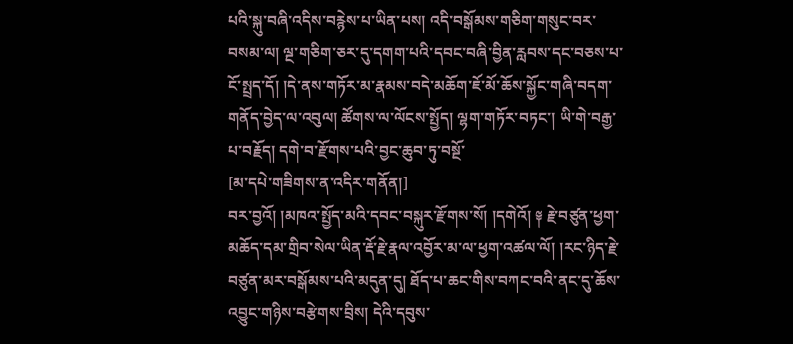པའི་སྐུ་བཞི་འདིས་བརྙེས་པ་ཡིན་པས། འདི་བསྒོམས་གཅིག་གསུང་བར་བསམ་ལ། ལྔ་གཅིག་ཅར་དུ་དགག་པའི་དབང་བཞི་བྱིན་རླབས་དང་བཅས་པ་ངོ་སྤྲད་དོ། །དེ་ནས་གཏོར་མ་རྣམས་བདེ་མཆོག་ཇོ་མོ་ཆོས་སྐྱོང་གཞི་བདག་གནོད་བྱེད་ལ་འབུལ། ཚོགས་ལ་ལོངས་སྤྱོད། ལྷག་གཏོར་བཏང་། ཡི་གེ་བརྒྱ་པ་བརྗོད། དགེ་བ་རྫོགས་པའི་བྱང་ཆུབ་ཏུ་བསྔོ་
[མ་དཔེ་གཟིགས་ན་འདིར་གནོན།]
བར་བྱའོ། །མཁའ་སྤྱོད་མའི་དབང་བསྐུར་རྫོགས་སོ། །དགེའོ། ༈ རྗེ་བཙུན་ཕྱག་མཆོད་དམ་གྲིབ་སེལ་ཡིན་རྡོ་རྗེ་རྣལ་འབྱོར་མ་ལ་ཕྱག་འཚལ་ལོ། །རང་ཉིད་རྗེ་བཙུན་མར་བསྒོམས་པའི་མདུན་དུ། ཐོད་པ་ཆང་གིས་བཀང་བའི་ནང་དུ་ཆོས་འབྱུང་གཉིས་བརྩེགས་བྲིས། དེའི་དབུས་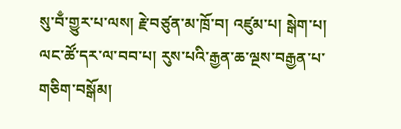སུ་བྃ་གྱུར་པ་ལས། རྗེ་བཙུན་མ་ཁྲོ་བ། འཛུམ་པ། སྒེག་པ། ལང་ཚོ་དར་ལ་བབ་པ། རུས་པའི་རྒྱན་ཆ་ལྔས་བརྒྱན་པ་གཅིག་བསྒོམ།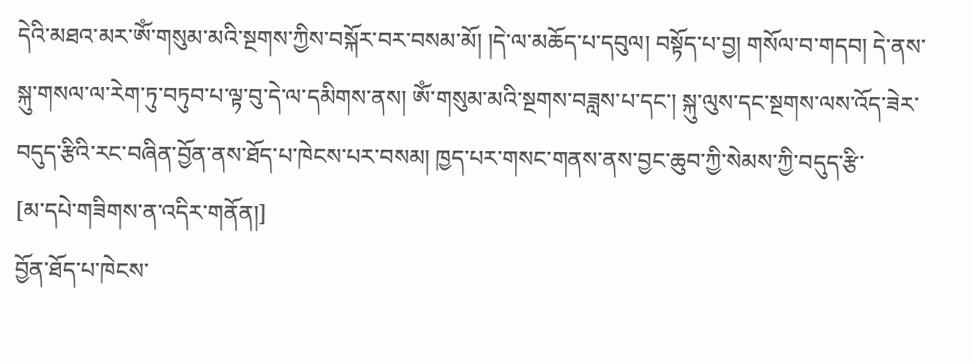དེའི་མཐའ་མར་ཨོཾ་གསུམ་མའི་སྔགས་ཀྱིས་བསྐོར་བར་བསམ་མོ། །དེ་ལ་མཆོད་པ་དབུལ། བསྟོད་པ་བྱ། གསོལ་བ་གདབ། དེ་ནས་སྐུ་གསལ་ལ་རེག་ཏུ་བཏུབ་པ་ལྟ་བུ་དེ་ལ་དམིགས་ནས། ཨོཾ་གསུམ་མའི་སྔགས་བཟླས་པ་དང་། སྐུ་ལུས་དང་སྔགས་ལས་འོད་ཟེར་བདུད་རྩིའི་རང་བཞིན་བྱོན་ནས་ཐོད་པ་ཁེངས་པར་བསམ། ཁྱད་པར་གསང་གནས་ནས་བྱང་ཆུབ་ཀྱི་སེམས་ཀྱི་བདུད་རྩི་
[མ་དཔེ་གཟིགས་ན་འདིར་གནོན།]
བྱོན་ཐོད་པ་ཁེངས་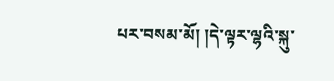པར་བསམ་མོ། །དེ་ལྟར་ལྷའི་སྐུ་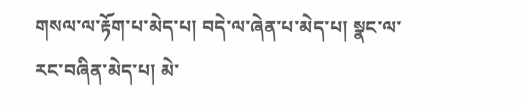གསལ་ལ་རྟོག་པ་མེད་པ། བདེ་ལ་ཞེན་པ་མེད་པ། སྣང་ལ་རང་བཞིན་མེད་པ། མེ་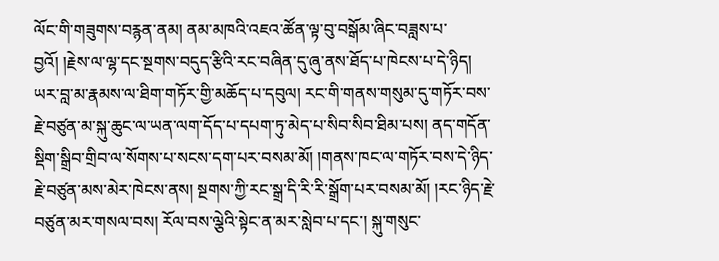ལོང་གི་གཟུགས་བརྙན་ནམ། ནམ་མཁའི་འཇའ་ཚོན་ལྟ་བུ་བསྒོམ་ཞིང་བཟླས་པ་བྱའོ། །རྗེས་ལ་ལྷ་དང་སྔགས་བདུད་རྩིའི་རང་བཞིན་དུ་ཞུ་ནས་ཐོད་པ་ཁེངས་པ་དེ་ཉིད། ཡར་བླ་མ་རྣམས་ལ་ཐིག་གཏོར་གྱི་མཆོད་པ་དབུལ། རང་གི་གནས་གསུམ་དུ་གཏོར་བས་རྗེ་བཙུན་མ་སྐུ་ཆུང་ལ་ཡན་ལག་དོད་པ་དཔག་ཏུ་མེད་པ་སིབ་སིབ་ཐིམ་པས། ནད་གདོན་སྡིག་སྒྲིབ་གྲིབ་ལ་སོགས་པ་སངས་དག་པར་བསམ་མོ། །གནས་ཁང་ལ་གཏོར་བས་དེ་ཉིད་རྗེ་བཙུན་མས་མེར་ཁེངས་ནས། སྔགས་ཀྱི་རང་སྒྲ་དི་རི་རི་སྒྲོག་པར་བསམ་མོ། །རང་ཉིད་རྗེ་བཙུན་མར་གསལ་བས། རོལ་བས་ལྕེའི་སྟེང་ན་མར་སླེབ་པ་དང་། སྐུ་གསུང་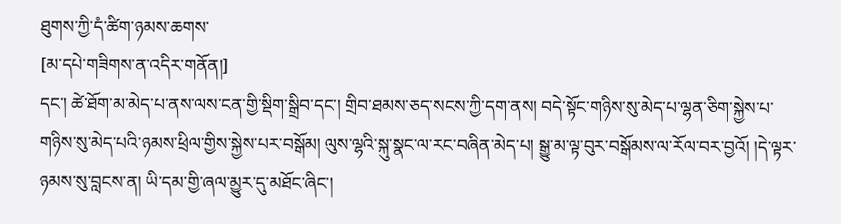ཐུགས་ཀྱི་དཾ་ཚིག་ཉམས་ཆགས་
[མ་དཔེ་གཟིགས་ན་འདིར་གནོན།]
དང་། ཚེ་ཐོག་མ་མེད་པ་ནས་ལས་ངན་གྱི་སྡིག་སྒྲིབ་དང་། གྲིབ་ཐམས་ཅད་སངས་ཀྱི་དག་ནས། བདེ་སྟོང་གཉིས་སུ་མེད་པ་ལྷན་ཅིག་སྐྱེས་པ་གཉིས་སུ་མེད་པའི་ཉམས་ཕྲིལ་གྱིས་སྐྱེས་པར་བསྒོམ། ལུས་ལྷའི་སྐུ་སྣང་ལ་རང་བཞིན་མེད་པ། སྒྱུ་མ་ལྟ་བུར་བསྒོམས་ལ་རོལ་བར་བྱའོ། །དེ་ལྟར་ཉམས་སུ་བླངས་ན། ཡི་དམ་གྱི་ཞལ་མྱུར་དུ་མཐོང་ཞིང་།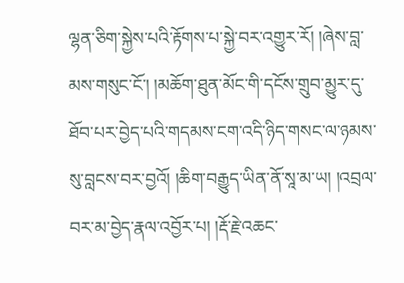ལྷན་ཅིག་སྐྱེས་པའི་རྟོགས་པ་སྐྱེ་བར་འགྱུར་རོ། །ཞེས་བླ་མས་གསུང་ངོ་། །མཆོག་ཐུན་མོང་གི་དངོས་གྲུབ་མྱུར་དུ་ཐོབ་པར་བྱེད་པའི་གདམས་ངག་འདི་ཉིད་གསང་ལ་ཉམས་སུ་བླངས་བར་བྱའོ། །ཆིག་བརྒྱུད་ཡིན་ནོ་སཱ་མ་ཡ། །འབྲལ་བར་མ་བྱེད་རྣལ་འབྱོར་པ། །རྡོ་རྗེ་འཆང་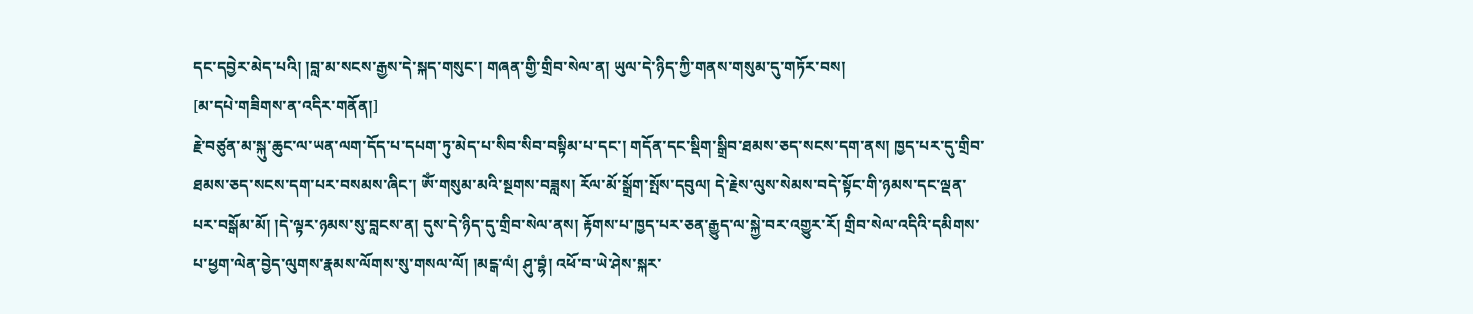དང་དབྱེར་མེད་པའི། །བླ་མ་སངས་རྒྱས་དེ་སྐད་གསུང་། གཞན་གྱི་གྲིབ་སེལ་ན། ཡུལ་དེ་ཉིད་ཀྱི་གནས་གསུམ་དུ་གཏོར་བས།
[མ་དཔེ་གཟིགས་ན་འདིར་གནོན།]
རྗེ་བཙུན་མ་སྐུ་ཆུང་ལ་ཡན་ལག་དོད་པ་དཔག་ཏུ་མེད་པ་སིབ་སིབ་བསྟིམ་པ་དང་། གདོན་དང་སྡིག་སྒྲིབ་ཐམས་ཅད་སངས་དག་ནས། ཁྱད་པར་དུ་གྲིབ་ཐམས་ཅད་སངས་དག་པར་བསམས་ཞིང་། ཨོཾ་གསུམ་མའི་སྔགས་བཟླས། རོལ་མོ་སྒྲོག་སྤོས་དབུལ། དེ་རྗེས་ལུས་སེམས་བདེ་སྟོང་གི་ཉམས་དང་ལྡན་པར་བསྒོམ་མོ། །དེ་ལྟར་ཉམས་སུ་བླངས་ན། དུས་དེ་ཉིད་དུ་གྲིབ་སེལ་ནས། རྟོགས་པ་ཁྱད་པར་ཅན་རྒྱུད་ལ་སྐྱེ་བར་འགྱུར་རོ། གྲིབ་སེལ་འདིའི་དམིགས་པ་ཕྱག་ལེན་བྱེད་ལུགས་རྣམས་ལོགས་སུ་གསལ་ལོ། །མངྒ་ལཾ། ཤུ་བྷཾ། འཕོ་བ་ཡེ་ཤེས་སྐར་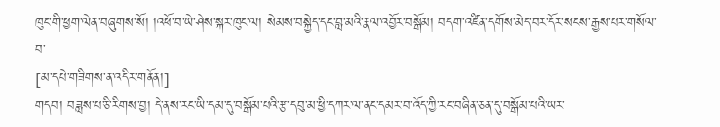ཁུང་གི་ཕྱག་ལེན་བཞུགས་སོ། །འཕོ་བ་ཡེ་ཤེས་སྐར་ཁུང་ལ། སེམས་བསྐྱེད་དང་བླ་མའི་རྣལ་འབྱོར་བསྒོམ། བདག་འཛིན་དགོས་མེད་བར་དོར་སངས་རྒྱས་པར་གསོལ་བ་
[མ་དཔེ་གཟིགས་ན་འདིར་གནོན།]
གདབ། བཟླས་པ་ཅི་རིགས་བྱ། དེ་ནས་རང་ཡི་དམ་དུ་བསྒོམ་པའི་རྩ་དབུ་མ་ཕྱི་དཀར་ལ་ནང་དམར་བ་འོད་ཀྱི་རང་བཞིན་ཅན་དུ་བསྒོམ་པའི་ཡར་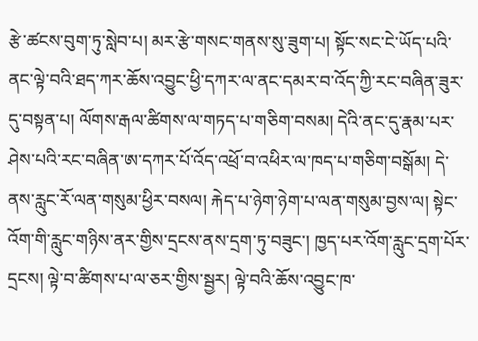རྩེ་ཚངས་བུག་ཏུ་སླེབ་པ། མར་རྩེ་གསང་གནས་སུ་ཟུག་པ། སྟོང་སང་ངེ་ཡོད་པའི་ནང་ལྟེ་བའི་ཐད་ཀར་ཆོས་འབྱུང་ཕྱི་དཀར་ལ་ནང་དམར་བ་འོད་ཀྱི་རང་བཞིན་ཟུར་དུ་བསྟན་པ། ལོགས་རྒལ་ཚིགས་ལ་གཏད་པ་གཅིག་བསམ། དེའི་ནང་དུ་རྣམ་པར་ཤེས་པའི་རང་བཞིན་ཨ་དཀར་པོ་འོད་འཕྲོ་བ་འཕིར་ལ་ཁད་པ་གཅིག་བསྒོམ། དེ་ནས་རླུང་རོ་ལན་གསུམ་ཕྱིར་བསལ། རྐེད་པ་ཉེག་ཉེག་པ་ལན་གསུམ་བྱས་ལ། སྟེང་འོག་གི་རླུང་གཉིས་ནར་གྱིས་དྲངས་ནས་དྲག་ཏུ་བཟུང་། ཁྱད་པར་འོག་རླུང་དྲག་པོར་དྲངས། ལྟེ་བ་ཚིགས་པ་ལ་ཅར་གྱིས་སྦྱར། ལྟེ་བའི་ཆོས་འབྱུང་ཁ་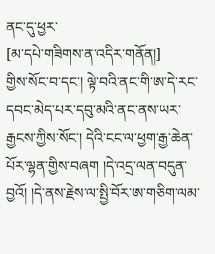ནང་དུ་ཕྱར་
[མ་དཔེ་གཟིགས་ན་འདིར་གནོན།]
གྱིས་སོང་བ་དང་། ལྟེ་བའི་ནང་གི་ཨ་དེ་རང་དབང་མེད་པར་དབུ་མའི་ནང་ནས་ཡར་རྒྱངས་ཀྱིས་སོང་། དེའི་ངང་ལ་ཕྱག་རྒྱ་ཆེན་པོར་ལྷན་གྱིས་བཞག །དེ་འདྲ་ལན་བདུན་བྱའོ། །དེ་ནས་རྗེས་ལ་སྤྱི་བོར་ཨ་གཅིག་ལམ་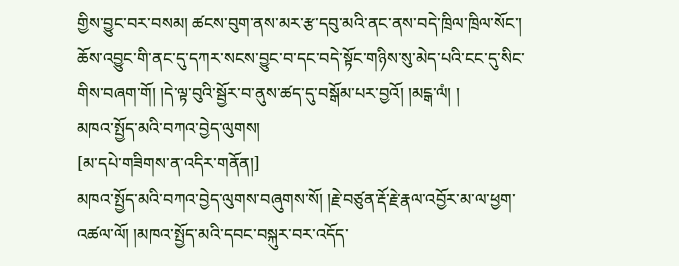གྱིས་བྱུང་བར་བསམ། ཚངས་བུག་ནས་མར་རྩ་དབུ་མའི་ནང་ནས་བདེ་ཁྲིལ་ཁྲིལ་སོང་། ཆོས་འབྱུང་གི་ནང་དུ་དཀར་སངས་བྱུང་བ་དང་བདེ་སྟོང་གཉིས་སུ་མེད་པའི་ངང་དུ་སིང་གིས་བཞག་གོ། །དེ་ལྟ་བུའི་སྦྱོར་བ་ནུས་ཚད་དུ་བསྒོམ་པར་བྱའོ། །མངྒ་ལཾ། །
མཁའ་སྤྱོད་མའི་བཀའ་བྱེད་ལུགས།
[མ་དཔེ་གཟིགས་ན་འདིར་གནོན།]
མཁའ་སྤྱོད་མའི་བཀའ་བྱེད་ལུགས་བཞུགས་སོ། །རྗེ་བཙུན་རྡོ་རྗེ་རྣལ་འབྱོར་མ་ལ་ཕྱག་འཚལ་ལོ། །མཁའ་སྤྱོད་མའི་དབང་བསྐུར་བར་འདོད་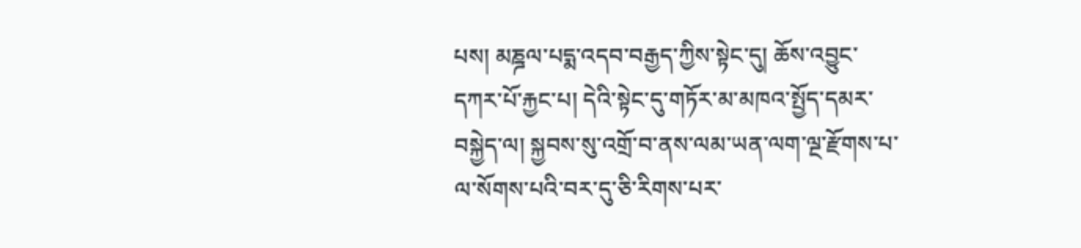པས། མཎྜལ་པདྨ་འདབ་བརྒྱད་ཀྱིས་སྟེང་དུ། ཆོས་འབྱུང་དཀར་པོ་རྐྱང་པ། དེའི་སྟེང་དུ་གཏོར་མ་མཁའ་སྤྱོད་དམར་བསྐྱེད་ལ། སྐྱབས་སུ་འགྲོ་བ་ནས་ལམ་ཡན་ལག་ལྔ་རྫོགས་པ་ལ་སོགས་པའི་བར་དུ་ཅི་རིགས་པར་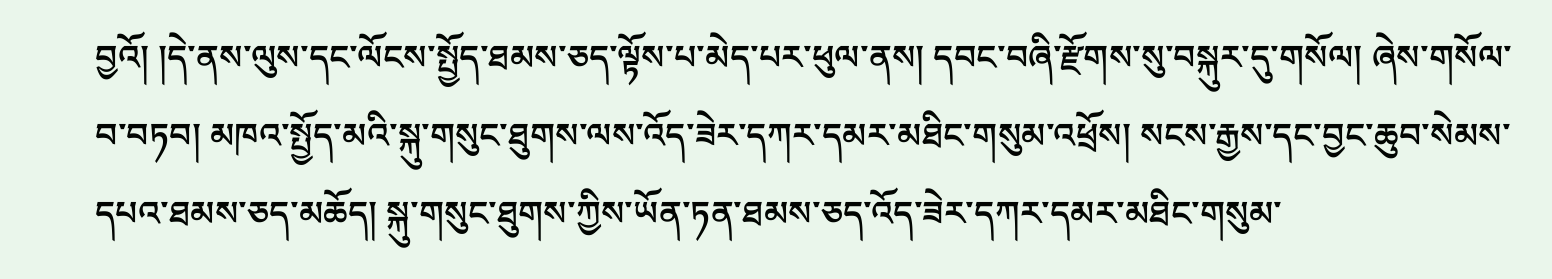བྱའོ། །དེ་ནས་ལུས་དང་ལོངས་སྤྱོད་ཐམས་ཅད་ལྟོས་པ་མེད་པར་ཕུལ་ནས། དབང་བཞི་རྫོགས་སུ་བསྐུར་དུ་གསོལ། ཞེས་གསོལ་བ་བཏབ། མཁའ་སྤྱོད་མའི་སྐུ་གསུང་ཐུགས་ལས་འོད་ཟེར་དཀར་དམར་མཐིང་གསུམ་འཕྲོས། སངས་རྒྱས་དང་བྱང་ཆུབ་སེམས་དཔའ་ཐམས་ཅད་མཆོད། སྐུ་གསུང་ཐུགས་ཀྱིས་ཡོན་ཏན་ཐམས་ཅད་འོད་ཟེར་དཀར་དམར་མཐིང་གསུམ་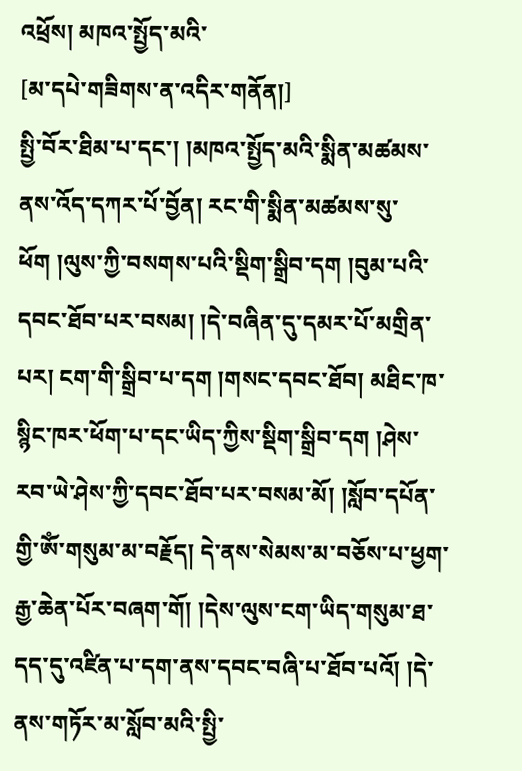འཕྲོས། མཁའ་སྤྱོད་མའི་
[མ་དཔེ་གཟིགས་ན་འདིར་གནོན།]
སྤྱི་བོར་ཐིམ་པ་དང་། །མཁའ་སྤྱོད་མའི་སྨིན་མཚམས་ནས་འོད་དཀར་པོ་བྱོན། རང་གི་སྨིན་མཚམས་སུ་ཕོག །ལུས་ཀྱི་བསགས་པའི་སྡིག་སྒྲིབ་དག །བུམ་པའི་དབང་ཐོབ་པར་བསམ། །དེ་བཞིན་དུ་དམར་པོ་མགྲིན་པར། ངག་གི་སྒྲིབ་པ་དག །གསང་དབང་ཐོབ། མཐིང་ཁ་སྙིང་ཁར་ཕོག་པ་དང་ཡིད་ཀྱིས་སྡིག་སྒྲིབ་དག །ཤེས་རབ་ཡེ་ཤེས་ཀྱི་དབང་ཐོབ་པར་བསམ་མོ། །སློབ་དཔོན་གྱི་ཨོཾ་གསུམ་མ་བརྗོད། དེ་ནས་སེམས་མ་བཅོས་པ་ཕྱག་རྒྱ་ཆེན་པོར་བཞག་གོ། །དེས་ལུས་ངག་ཡིད་གསུམ་ཐ་དད་དུ་འཛིན་པ་དག་ནས་དབང་བཞི་པ་ཐོབ་པའོ། །དེ་ནས་གཏོར་མ་སློབ་མའི་སྤྱི་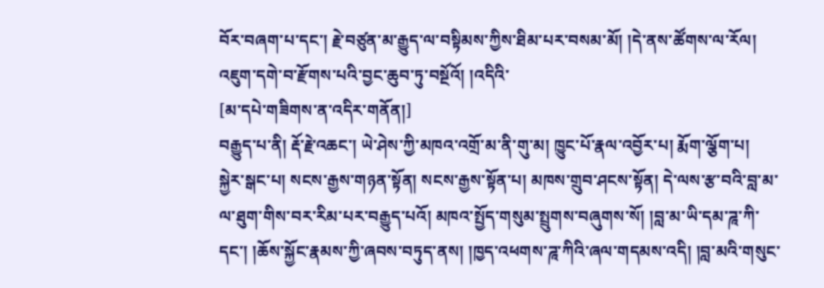བོར་བཞག་པ་དང་། རྗེ་བཙུན་མ་རྒྱུད་ལ་བསྟིམས་ཀྱིས་ཐིམ་པར་བསམ་མོ། །དེ་ནས་ཚོགས་ལ་རོལ། འཇུག་དགེ་བ་རྫོགས་པའི་བྱང་ཆུབ་ཏུ་བསྔོའོ། །འདིའི་
[མ་དཔེ་གཟིགས་ན་འདིར་གནོན།]
བརྒྱུད་པ་ནི། རྡོ་རྗེ་འཆང་། ཡེ་ཤེས་ཀྱི་མཁའ་འགྲོ་མ་ནི་གུ་མ། ཁྱུང་པོ་རྣལ་འབྱོར་པ། རྨོག་ལྕོག་པ། སྐྱེར་སྒང་པ། སངས་རྒྱས་གཉན་སྟོན། སངས་རྒྱས་སྟོན་པ། མཁས་གྲུབ་ཤངས་སྟོན། དེ་ལས་རྩ་བའི་བླ་མ་ལ་ཐུག་གིས་བར་རིམ་པར་བརྒྱུད་པའོ། མཁའ་སྤྱོད་གསུམ་སྤྲུགས་བཞུགས་སོ། །བླ་མ་ཡི་དམ་ཌཱ་ཀི་དང་། །ཆོས་སྐྱོང་རྣམས་ཀྱི་ཞབས་བཏུད་ནས། །ཁྱད་འཕགས་ཌཱ་ཀིའི་ཞལ་གདམས་འདི། །བླ་མའི་གསུང་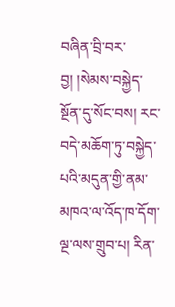བཞིན་བྲི་བར་བྱ། །སེམས་བསྐྱེད་སྔོན་དུ་སོང་བས། རང་བདེ་མཆོག་ཏུ་བསྐྱེད་པའི་མདུན་གྱི་ནམ་མཁའ་ལ་འོད་ཁ་དོག་ལྔ་ལས་གྲུབ་པ། རིན་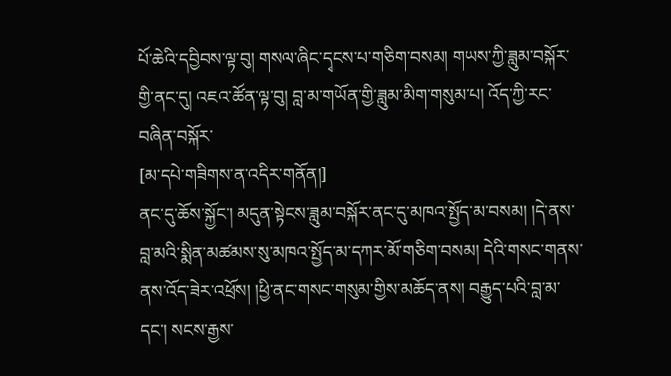པོ་ཆེའི་དབྱིབས་ལྟ་བུ། གསལ་ཞིང་དྭངས་པ་གཅིག་བསམ། གཡས་ཀྱི་ཟླུམ་བསྐོར་གྱི་ནང་དུ། འཇའ་ཚོན་ལྟ་བུ། བླ་མ་གཡོན་གྱི་ཟླུམ་མིག་གསུམ་པ། འོད་ཀྱི་རང་བཞིན་བསྐོར་
[མ་དཔེ་གཟིགས་ན་འདིར་གནོན།]
ནང་དུ་ཆོས་སྐྱོང་། མདུན་སྟེངས་ཟླུམ་བསྐོར་ནང་དུ་མཁའ་སྤྱོད་མ་བསམ། །དེ་ནས་བླ་མའི་སྨིན་མཚམས་སུ་མཁའ་སྤྱོད་མ་དཀར་མོ་གཅིག་བསམ། དེའི་གསང་གནས་ནས་འོད་ཟེར་འཕྲོས། །ཕྱི་ནང་གསང་གསུམ་གྱིས་མཆོད་ནས། བརྒྱུད་པའི་བླ་མ་དང་། སངས་རྒྱས་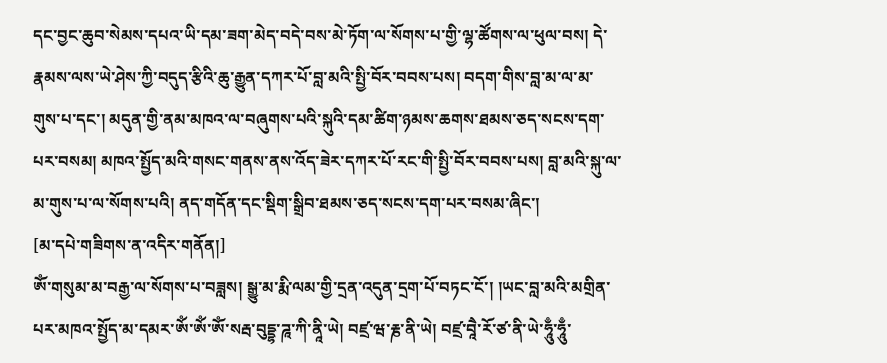དང་བྱང་ཆུབ་སེམས་དཔའ་ཡི་དམ་ཟག་མེད་བདེ་བས་མེ་ཏོག་ལ་སོགས་པ་གྱི་ལྷ་ཚོགས་ལ་ཕུལ་བས། དེ་རྣམས་ལས་ཡེ་ཤེས་ཀྱི་བདུད་རྩིའི་ཆུ་རྒྱུན་དཀར་པོ་བླ་མའི་སྤྱི་བོར་བབས་པས། བདག་གིས་བླ་མ་ལ་མ་གུས་པ་དང་། མདུན་གྱི་ནམ་མཁའ་ལ་བཞུགས་པའི་སྐུའི་དམ་ཚིག་ཉམས་ཆགས་ཐམས་ཅད་སངས་དག་པར་བསམ། མཁའ་སྤྱོད་མའི་གསང་གནས་ནས་འོད་ཟེར་དཀར་པོ་རང་གི་སྤྱི་བོར་བབས་པས། བླ་མའི་སྐུ་ལ་མ་གུས་པ་ལ་སོགས་པའི། ནད་གདོན་དང་སྡིག་སྒྲིབ་ཐམས་ཅད་སངས་དག་པར་བསམ་ཞིང་།
[མ་དཔེ་གཟིགས་ན་འདིར་གནོན།]
ཨོཾ་གསུམ་མ་བརྒྱ་ལ་སོགས་པ་བཟླས། སྒྱུ་མ་རྨི་ལམ་གྱི་དྲན་འདུན་དྲག་པོ་བཏང་ངོ་། །ཡང་བླ་མའི་མགྲིན་པར་མཁའ་སྤྱོད་མ་དམར་ཨོཾ་ཨོཾ་ཨོཾ་སརྦ་བུདྡྷ་ཌཱ་ཀི་ནཱི་ཡེ། བཛྲ་ཝ་རྞ་ནི་ཡེ། བཛྲ་བཱཻ་རོ་ཙ་ནི་ཡེ་ཧཱུྃ་ཧཱུྃ་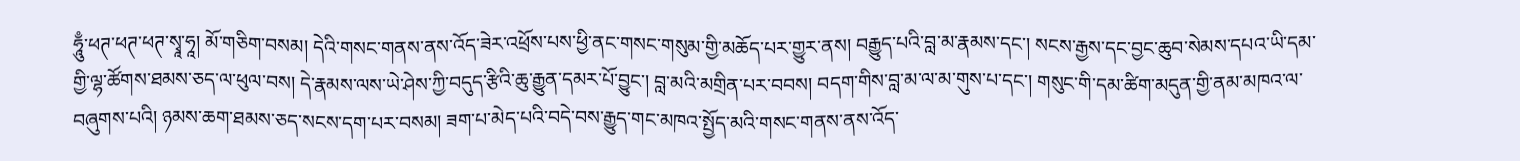ཧཱུྃ་ཕཊ་ཕཊ་ཕཊ་སྭཱ་ཧཱ། མོ་གཅིག་བསམ། དེའི་གསང་གནས་ནས་འོད་ཟེར་འཕྲོས་པས་ཕྱི་ནང་གསང་གསུམ་གྱི་མཆོད་པར་གྱུར་ནས། བརྒྱུད་པའི་བླ་མ་རྣམས་དང་། སངས་རྒྱས་དང་བྱང་ཆུབ་སེམས་དཔའ་ཡི་དམ་གྱི་ལྷ་ཚོགས་ཐམས་ཅད་ལ་ཕུལ་བས། དེ་རྣམས་ལས་ཡེ་ཤེས་ཀྱི་བདུད་རྩིའི་ཆུ་རྒྱུན་དམར་པོ་བྱུང་། བླ་མའི་མགྲིན་པར་བབས། བདག་གིས་བླ་མ་ལ་མ་གུས་པ་དང་། གསུང་གི་དམ་ཚིག་མདུན་གྱི་ནམ་མཁའ་ལ་བཞུགས་པའི། ཉམས་ཆག་ཐམས་ཅད་སངས་དག་པར་བསམ། ཟག་པ་མེད་པའི་བདེ་བས་རྒྱུད་གང་མཁའ་སྤྱོད་མའི་གསང་གནས་ནས་འོད་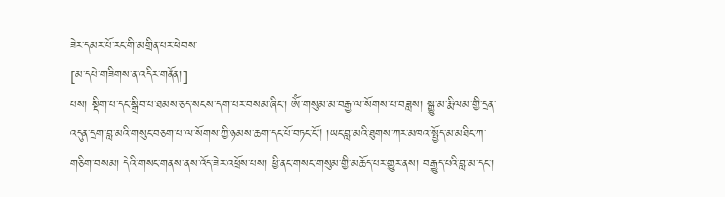ཟེར་དམར་པོ་རང་གི་མགྲིན་པར་ཕེབས་
[མ་དཔེ་གཟིགས་ན་འདིར་གནོན།]
པས། སྡིག་པ་དང་སྒྲིབ་པ་ཐམས་ཅད་སངས་དག་པར་བསམ་ཞིང་། ཨོཾ་གསུམ་མ་བརྒྱ་ལ་སོགས་པ་བཟླས། སྒྱུ་མ་རྨི་ལམ་གྱི་དྲན་འདུན་དྲག་བླ་མའི་གསུང་བཅག་པ་ལ་སོགས་ཀྱི་ཉམས་ཆག་དང་པོ་བཏང་ངོ། །ཡང་བླ་མའི་ཐུགས་ཀར་མཁའ་སྤྱོད་མ་མཐིང་ཀ་གཅིག་བསམ། དེའི་གསང་གནས་ནས་འོད་ཟེར་འཕྲོས་པས། ཕྱི་ནང་གསང་གསུམ་གྱི་མཆོད་པར་གྱུར་ནས། བརྒྱུད་པའི་བླ་མ་དང་།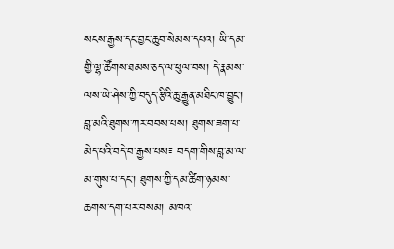སངས་རྒྱས་དང་བྱང་ཆུབ་སེམས་དཔའ། ཡི་དམ་གྱི་ལྷ་ཚོགས་ཐམས་ཅད་ལ་ཕུལ་བས། དེ་རྣམས་ལས་ཡེ་ཤེས་ཀྱི་བདུད་རྩིའི་ཆུ་རྒྱུན་མཐིང་ཁ་བྱུང་། བླ་མའི་ཐུགས་ཀར་བབས་པས། ཐུགས་ཟག་པ་མེད་པའི་བདེ་བ་རྒྱས་པས༴ བདག་གིས་བླ་མ་ལ་མ་གུས་པ་དང་། ཐུགས་ཀྱི་དམ་ཚིག་ཉམས་ཆགས་དག་པར་བསམ། མཁའ་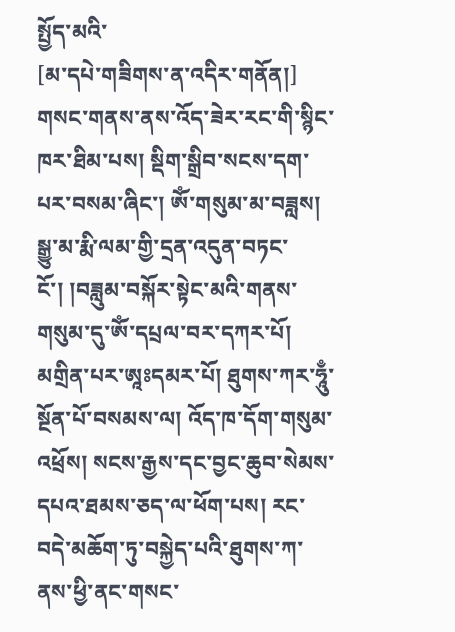སྤྱོད་མའི་
[མ་དཔེ་གཟིགས་ན་འདིར་གནོན།]
གསང་གནས་ནས་འོད་ཟེར་རང་གི་སྙིང་ཁར་ཐིམ་པས། སྡིག་སྒྲིབ་སངས་དག་པར་བསམ་ཞིང་། ཨོཾ་གསུམ་མ་བཟླས། སྒྱུ་མ་རྨི་ལམ་གྱི་དྲན་འདུན་བཏང་ངོ་། །བཟླུམ་བསྐོར་སྟེང་མའི་གནས་གསུམ་དུ་ཨོཾ་དཔྲལ་བར་དཀར་པོ། མགྲིན་པར་ཨཱཿདམར་པོ། ཐུགས་ཀར་ཧཱུྃ་སྔོན་པོ་བསམས་ལ། འོད་ཁ་དོག་གསུམ་འཕྲོས། སངས་རྒྱས་དང་བྱང་ཆུབ་སེམས་དཔའ་ཐམས་ཅད་ལ་ཕོག་པས། རང་བདེ་མཆོག་ཏུ་བསྐྱེད་པའི་ཐུགས་ཀ་ནས་ཕྱི་ནང་གསང་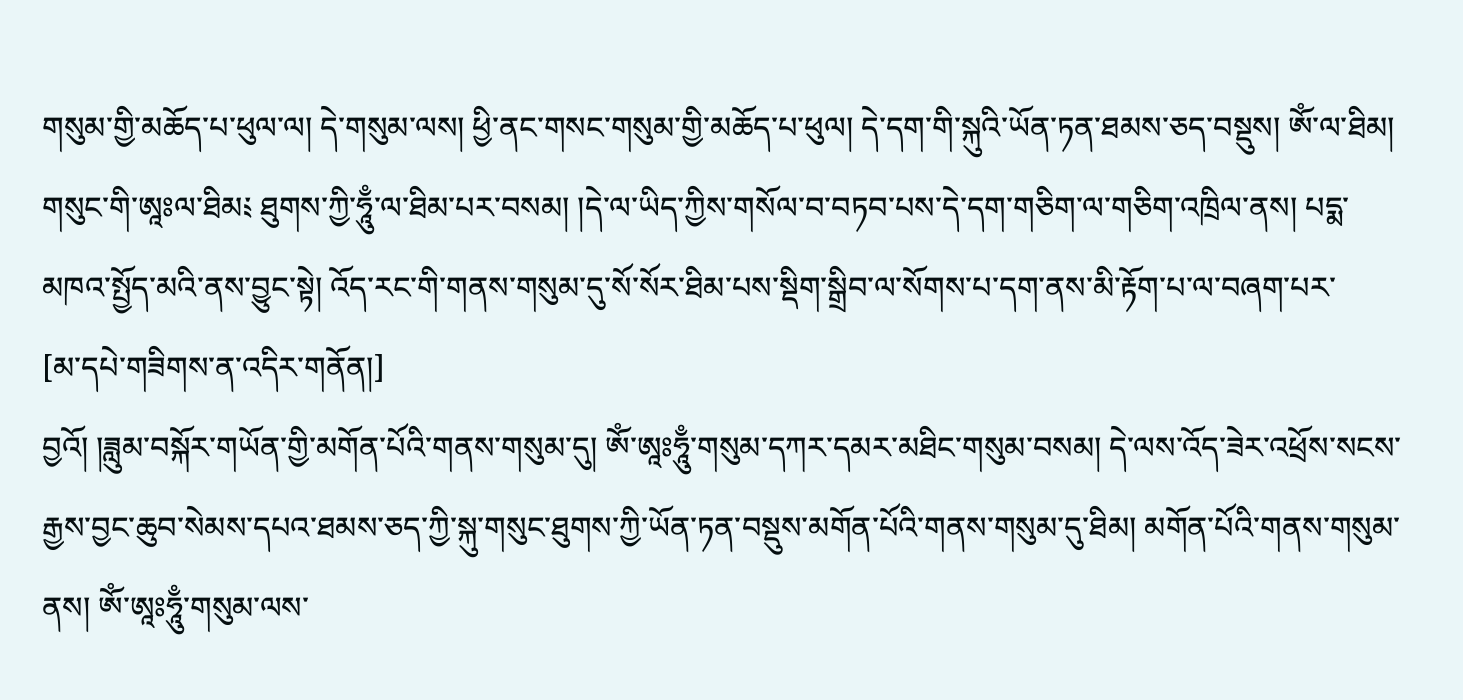གསུམ་གྱི་མཆོད་པ་ཕུལ་ལ། དེ་གསུམ་ལས། ཕྱི་ནང་གསང་གསུམ་གྱི་མཆོད་པ་ཕུལ། དེ་དག་གི་སྐུའི་ཡོན་ཏན་ཐམས་ཅད་བསྡུས། ཨོཾ་ལ་ཐིམ། གསུང་གི་ཨཱཿལ་ཐིམ༴ ཐུགས་ཀྱི་ཧཱུྃ་ལ་ཐིམ་པར་བསམ། །དེ་ལ་ཡིད་ཀྱིས་གསོལ་བ་བཏབ་པས་དེ་དག་གཅིག་ལ་གཅིག་འཁྲིལ་ནས། པདྨ་མཁའ་སྤྱོད་མའི་ནས་བྱུང་སྟེ། འོད་རང་གི་གནས་གསུམ་དུ་སོ་སོར་ཐིམ་པས་སྡིག་སྒྲིབ་ལ་སོགས་པ་དག་ནས་མི་རྟོག་པ་ལ་བཞག་པར་
[མ་དཔེ་གཟིགས་ན་འདིར་གནོན།]
བྱའོ། །ཟླུམ་བསྐོར་གཡོན་གྱི་མགོན་པོའི་གནས་གསུམ་དུ། ཨོཾ་ཨཱཿཧཱུྃ་གསུམ་དཀར་དམར་མཐིང་གསུམ་བསམ། དེ་ལས་འོད་ཟེར་འཕྲོས་སངས་རྒྱས་བྱང་ཆུབ་སེམས་དཔའ་ཐམས་ཅད་ཀྱི་སྐུ་གསུང་ཐུགས་ཀྱི་ཡོན་ཏན་བསྡུས་མགོན་པོའི་གནས་གསུམ་དུ་ཐིམ། མགོན་པོའི་གནས་གསུམ་ནས། ཨོཾ་ཨཱཿཧཱུྃ་གསུམ་ལས་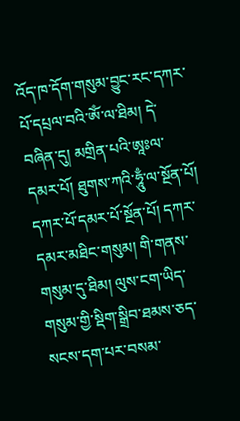འོད་ཁ་དོག་གསུམ་བྱུང་རང་དཀར་པོ་དཔྲལ་བའི་ཨོཾ་ལ་ཐིམ། དེ་བཞིན་དུ། མགྲིན་པའི་ཨཱཿལ་དམར་པོ། ཐུགས་ཀའི་ཧཱུྃ་ལ་སྔོན་པོ། དཀར་པོ་དམར་པོ་སྔོན་པོ། དཀར་དམར་མཐིང་གསུམ། གི་གནས་གསུམ་དུ་ཐིམ། ལུས་ངག་ཡིད་གསུམ་གྱི་སྡིག་སྒྲིབ་ཐམས་ཅད་སངས་དག་པར་བསམ་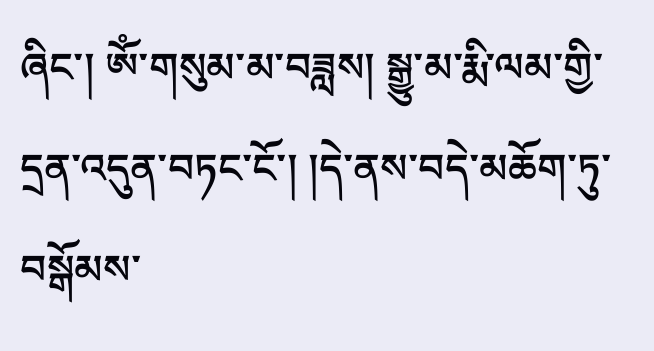ཞིང་། ཨོཾ་གསུམ་མ་བཟླས། སྒྱུ་མ་རྨི་ལམ་གྱི་དྲན་འདུན་བཏང་ངོ་། །དེ་ནས་བདེ་མཆོག་ཏུ་བསྒོམས་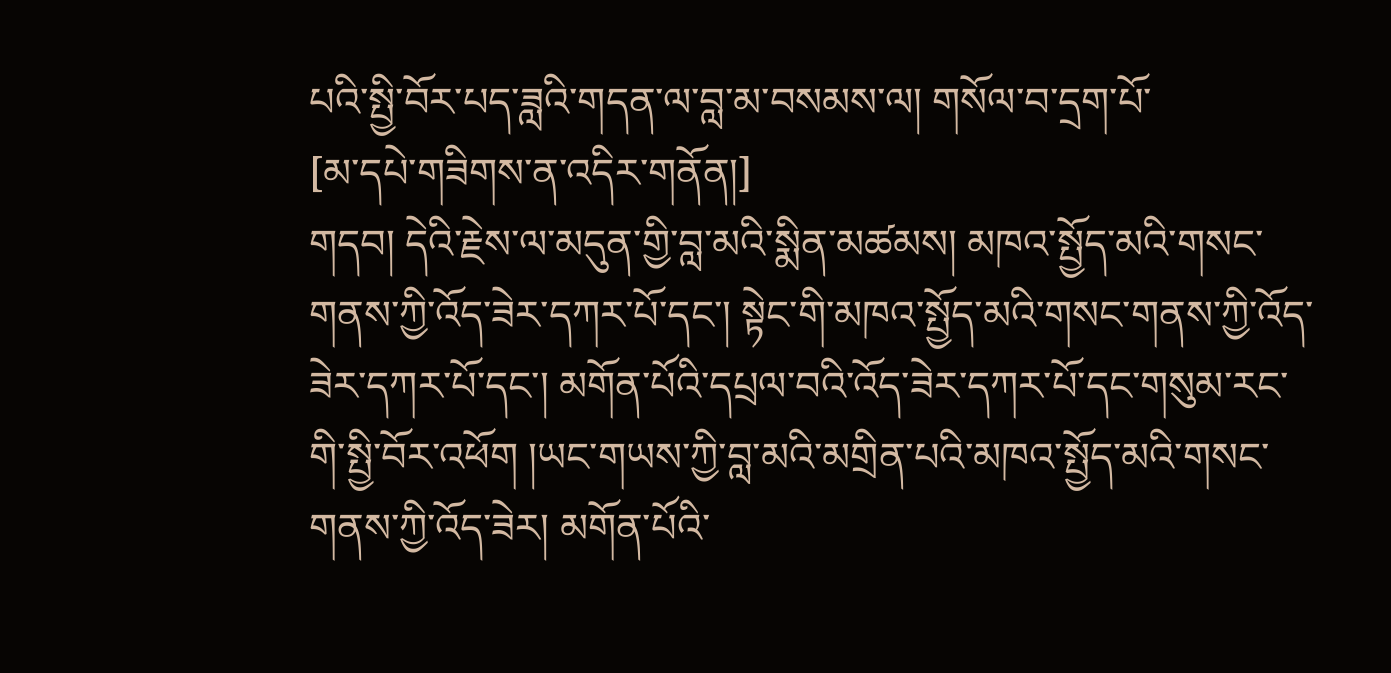པའི་སྤྱི་བོར་པད་ཟླའི་གདན་ལ་བླ་མ་བསམས་ལ། གསོལ་བ་དྲག་པོ་
[མ་དཔེ་གཟིགས་ན་འདིར་གནོན།]
གདབ། དེའི་རྗེས་ལ་མདུན་གྱི་བླ་མའི་སྨིན་མཚམས། མཁའ་སྤྱོད་མའི་གསང་གནས་ཀྱི་འོད་ཟེར་དཀར་པོ་དང་། སྟེང་གི་མཁའ་སྤྱོད་མའི་གསང་གནས་ཀྱི་འོད་ཟེར་དཀར་པོ་དང་། མགོན་པོའི་དཔྲལ་བའི་འོད་ཟེར་དཀར་པོ་དང་གསུམ་རང་གི་སྤྱི་བོར་འཕོག །ཡང་གཡས་ཀྱི་བླ་མའི་མགྲིན་པའི་མཁའ་སྤྱོད་མའི་གསང་གནས་ཀྱི་འོད་ཟེར། མགོན་པོའི་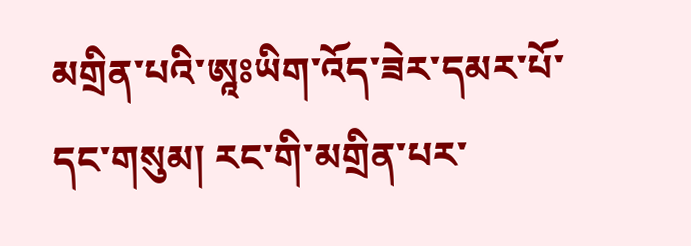མགྲིན་པའི་ཨཱཿཡིག་འོད་ཟེར་དམར་པོ་དང་གསུམ། རང་གི་མགྲིན་པར་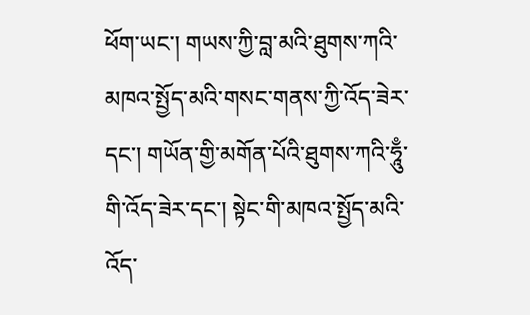ཕོག་ཡང་། གཡས་ཀྱི་བླ་མའི་ཐུགས་ཀའི་མཁའ་སྤྱོད་མའི་གསང་གནས་ཀྱི་འོད་ཟེར་དང་། གཡོན་གྱི་མགོན་པོའི་ཐུགས་ཀའི་ཧཱུྃ་གི་འོད་ཟེར་དང་། སྟེང་གི་མཁའ་སྤྱོད་མའི་འོད་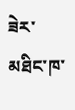ཟེར་མཐིང་ཁ་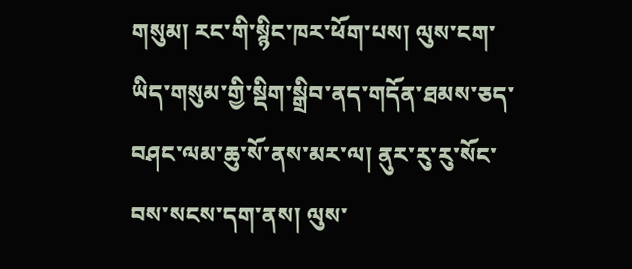གསུམ། རང་གི་སྙིང་ཁར་ཕོག་པས། ལུས་ངག་ཡིད་གསུམ་གྱི་སྡིག་སྒྲིབ་ནད་གདོན་ཐམས་ཅད་བཤང་ལམ་ཆུ་སོ་ནས་མར་ལ། ནུར་རུ་རུ་སོང་བས་སངས་དག་ནས། ལུས་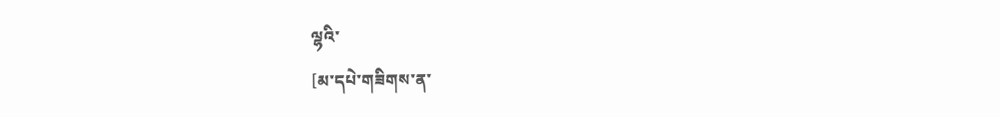ལྷའི་
[མ་དཔེ་གཟིགས་ན་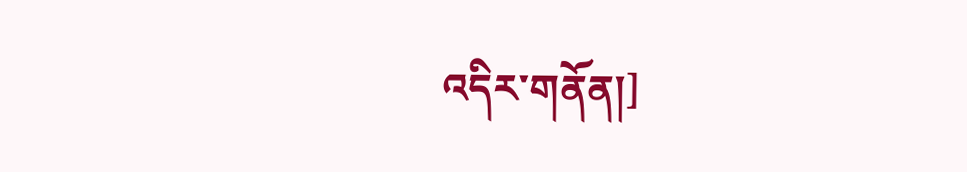འདིར་གནོན།]